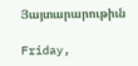Յայտարարութիւն

Friday,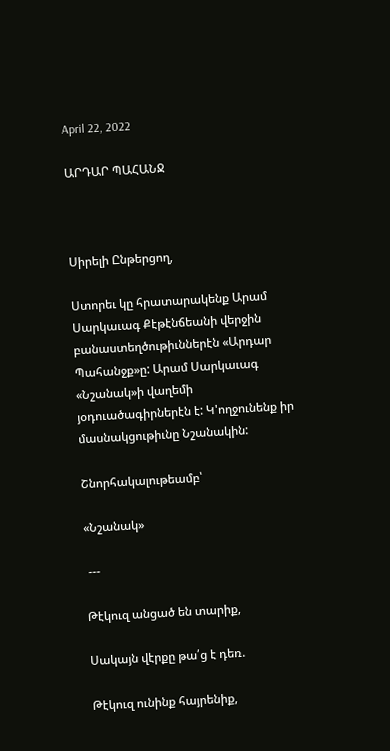April 22, 2022

ԱՐԴԱՐ ՊԱՀԱՆՋ



Սիրելի Ընթերցող,

Ստորեւ կը հրատարակենք Արամ Սարկաւագ Քէթէնճեանի վերջին բանաստեղծութիւններէն «Արդար Պահանջք»ը: Արամ Սարկաւագ «Նշանակ»ի վաղեմի յօդուածագիրներէն է: Կ'ողջունենք իր մասնակցութիւնը Նշանակին:

Շնորհակալութեամբ՝

«Նշանակ»

 ---

Թէկուզ անցած են տարիք,

Սակայն վէրքը թա՛ց է դեռ.

Թէկուզ ունինք հայրենիք,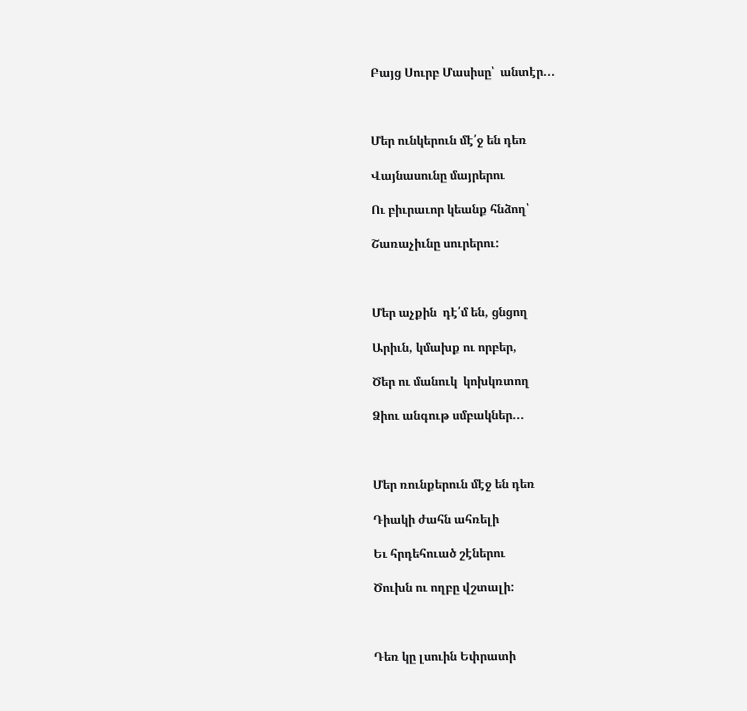Բայց Սուրբ Մասիսը՝  անտէր...



Մեր ունկերուն մէ՛ջ են դեռ

Վայնասունը մայրերու

Ու բիւրաւոր կեանք հնձող՝

Շառաչիւնը սուրերու:



Մեր աչքին  դէ՛մ են, ցնցող

Արիւն, կմախք ու որբեր,

Ծեր ու մանուկ  կոխկռտող

Ձիու անգութ սմբակներ...



Մեր ռունքերուն մէջ են դեռ

Դիակի ժահն ահռելի

Եւ հրդեհուած շէներու

Ծուխն ու ողբը վշտալի:



Դեռ կը լսուին Եփրատի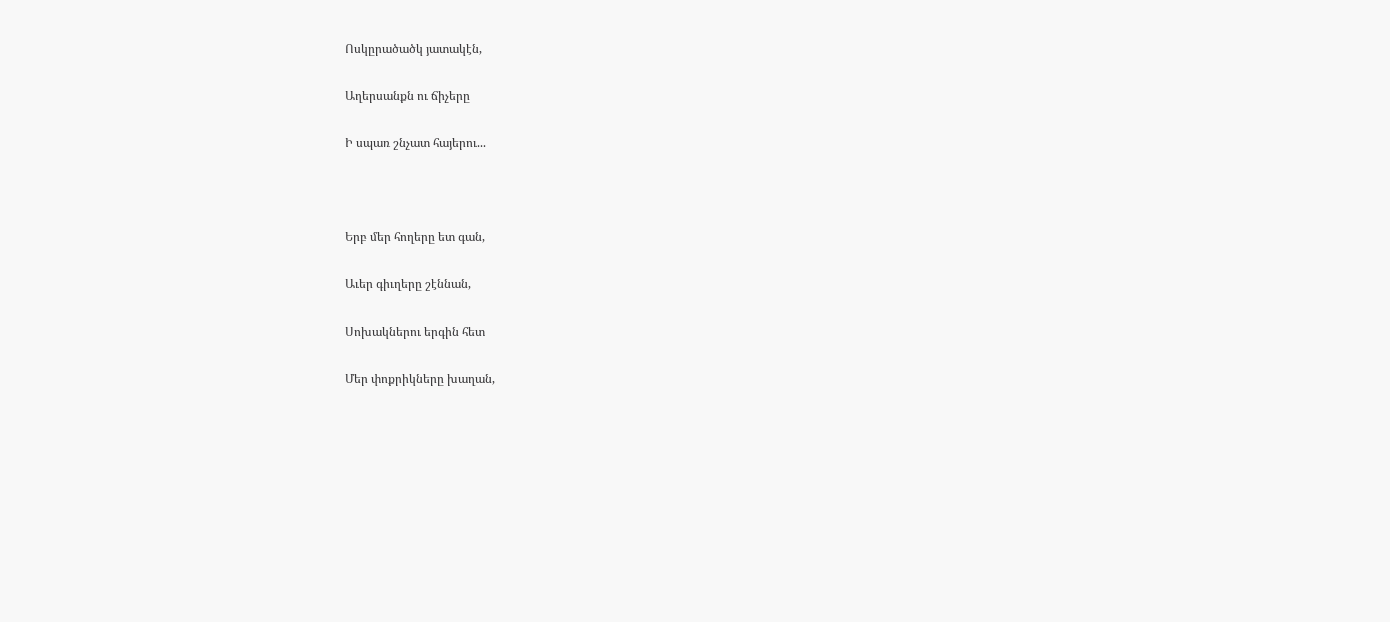Ոսկըրածածկ յատակէն,

Աղերսանքն ու ճիչերը

Ի սպառ շնչատ հայերու...



Երբ մեր հողերը ետ գան,

Աւեր գիւղերը շէննան,

Սոխակներու երգին հետ

Մեր փոքրիկները խաղան,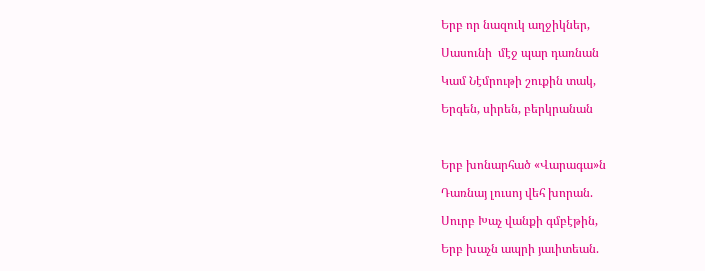Երբ որ նազուկ աղջիկներ,

Սասունի  մէջ պար դառնան

Կամ Նէմրութի շուքին տակ,

Երգեն, սիրեն, բերկրանան



Երբ խոնարհած «Վարագա»ն

Դառնայ լուսոյ վեհ խորան.

Սուրբ Խաչ վանքի գմբէթին,

Երբ խաչն ապրի յաւիտեան.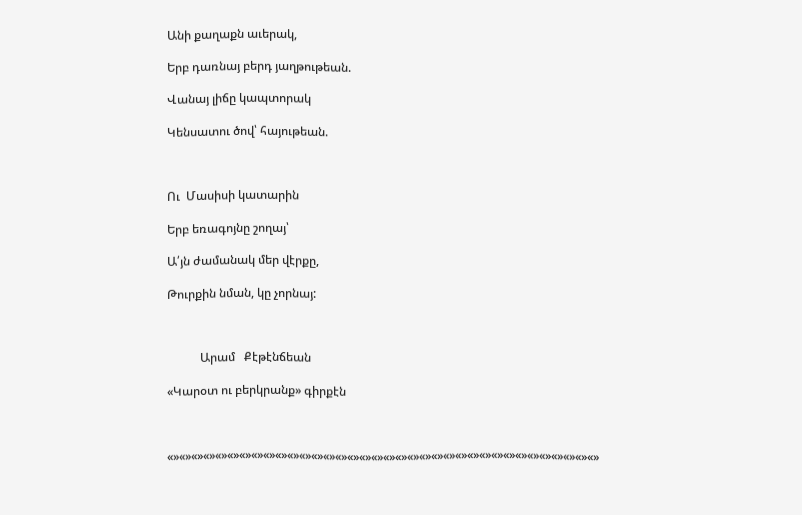Անի քաղաքն աւերակ,

Երբ դառնայ բերդ յաղթութեան.

Վանայ լիճը կապտորակ

Կենսատու ծով՝ հայութեան.



Ու  Մասիսի կատարին

Երբ եռագոյնը շողայ՝

Ա՛յն ժամանակ մեր վէրքը,

Թուրքին նման, կը չորնայ:



           Արամ   Քէթէնճեան

«Կարօտ ու բերկրանք» գիրքէն



«»«»«»«»«»«»«»«»«»«»«»«»«»«»«»«»«»«»«»«»«»«»«»«»«»«»«»«»«»«»«»«»«»«»«»«»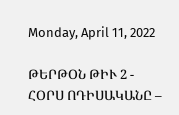Monday, April 11, 2022

ԹԵՐԹՕՆ ԹԻՒ 2 - ՀՕՐՍ ՈԴԻՍԱԿԱՆԸ –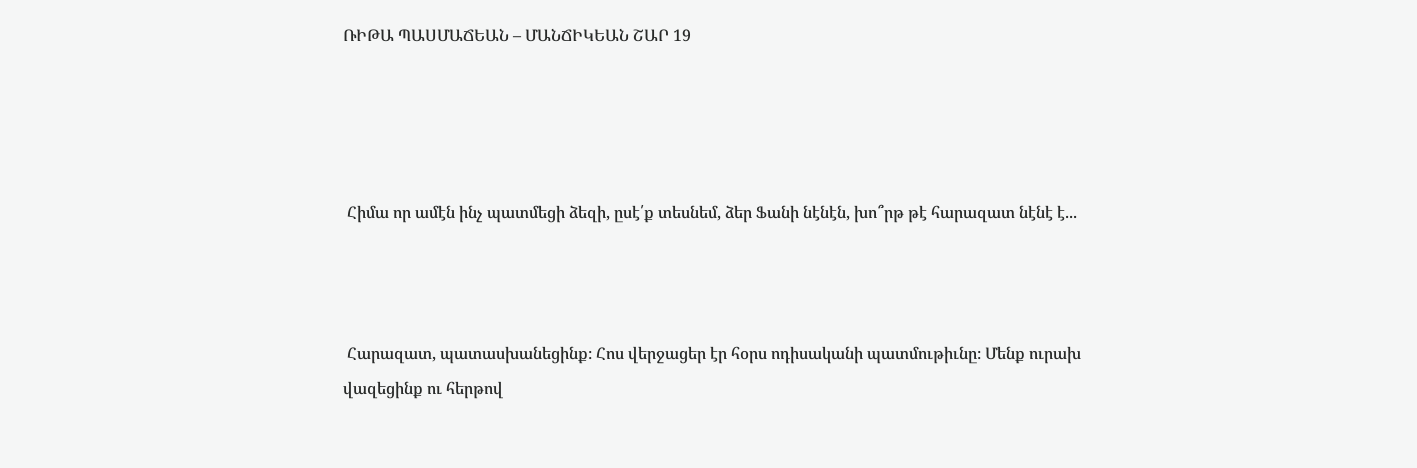ՌԻԹԱ ՊԱՍՄԱՃԵԱՆ – ՄԱՆՃԻԿԵԱՆ ՇԱՐ 19




 Հիմա որ ամէն ինչ պատմեցի ձեզի, ըսէ՛ք տեսնեմ, ձեր Ֆանի նէնէն, խո՞րթ թէ հարազատ նէնէ է...



 Հարազատ, պատասխանեցինք։ Հոս վերջացեր էր հօրս ոդիսականի պատմութիւնը։ Մենք ուրախ վազեցինք ու հերթով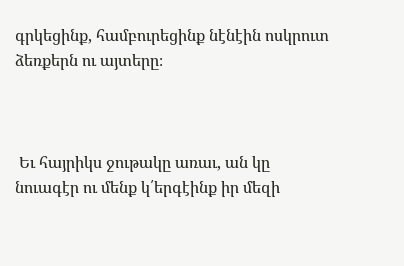գրկեցինք, համբուրեցինք նէնէին ոսկրուտ ձեռքերն ու այտերը։



 Եւ հայրիկս ջութակը առաւ, ան կը նուագէր ու մենք կ՛երգէինք իր մեզի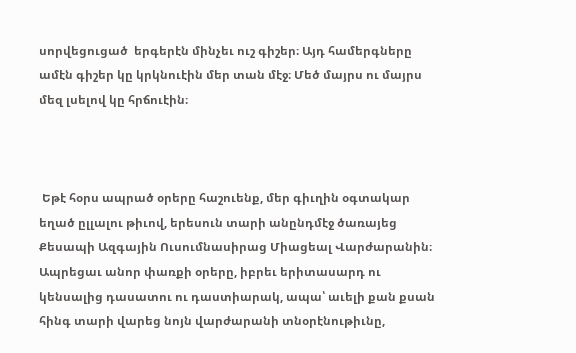սորվեցուցած  երգերէն մինչեւ ուշ գիշեր։ Այդ համերգները ամէն գիշեր կը կրկնուէին մեր տան մէջ։ Մեծ մայրս ու մայրս մեզ լսելով կը հրճուէին։



 Եթէ հօրս ապրած օրերը հաշուենք, մեր գիւղին օգտակար եղած ըլլալու թիւով, երեսուն տարի անընդմէջ ծառայեց Քեսապի Ազգային Ուսումնասիրաց Միացեալ Վարժարանին։ Ապրեցաւ անոր փառքի օրերը, իբրեւ երիտասարդ ու կենսալից դասատու ու դաստիարակ, ապա՝ աւելի քան քսան հինգ տարի վարեց նոյն վարժարանի տնօրէնութիւնը,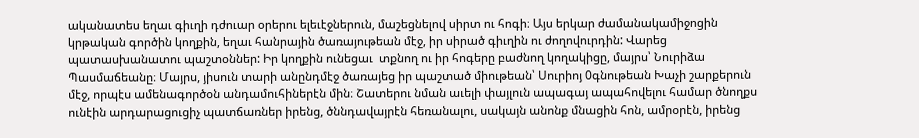ականատես եղաւ գիւղի դժուար օրերու ելեւէջներուն, մաշեցնելով սիրտ ու հոգի։ Այս երկար ժամանակամիջոցին կրթական գործին կողքին, եղաւ հանրային ծառայութեան մէջ, իր սիրած գիւղին ու ժողովուրդին: Վարեց պատասխանատու պաշտօններ: Իր կողքին ունեցաւ  տքնող ու իր հոգերը բաժնող կողակիցը, մայրս՝ Նուրիձա Պասմաճեանը։ Մայրս, յիսուն տարի անընդմէջ ծառայեց իր պաշտած միութեան՝ Սուրիոյ 0գնութեան Խաչի շարքերուն մէջ, որպէս ամենագործօն անդամուհիներէն մին։ Շատերու նման աւելի փայլուն ապագայ ապահովելու համար ծնողքս ունէին արդարացուցիչ պատճառներ իրենց, ծննդավայրէն հեռանալու, սակայն անոնք մնացին հոն, ամրօրէն, իրենց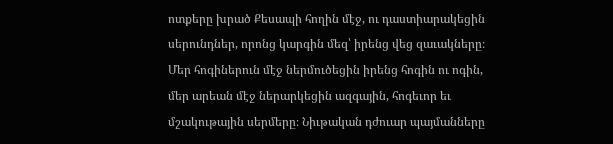ոտքերը խրած Քեսապի հողին մէջ, ու դաստիարակեցին սերունդներ, որոնց կարգին մեզ՝ իրենց վեց զաւակները։ Մեր հոգիներուն մէջ ներմուծեցին իրենց հոգին ու ոգին, մեր արեան մէջ ներարկեցին ազգային, հոգեւոր եւ մշակութային սերմերը։ Նիւթական դժուար պայմանները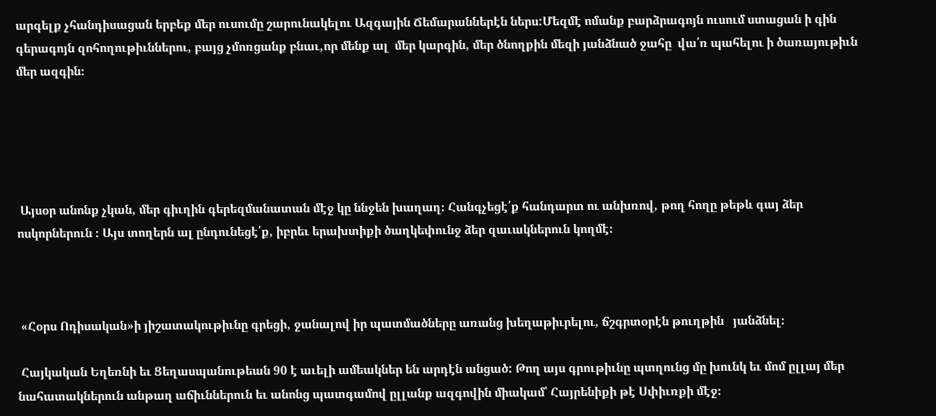արգելք չհանդիսացան երբեք մեր ուսումը շարունակելու Ազգային Ճեմարաններէն ներս:Մեզմէ ոմանք բարձրագոյն ուսում ստացան ի գին գերագոյն զոհողութիւններու, բայց չմոռցանք բնաւ,որ մենք ալ  մեր կարգին, մեր ծնողքին մեզի յանձնած ջահը  վա՛ռ պահելու ի ծառայութիւն  մեր ազգին։





 Այսօր անոնք չկան, մեր գիւղին գերեզմանատան մէջ կը ննջեն խաղաղ։ Հանգչեցէ՛ք հանդարտ ու անխռով, թող հողը թեթև գայ ձեր ոսկորներուն ։ Այս տողերն ալ ընդունեցէ՛ք, իբրեւ երախտիքի ծաղկեփունջ ձեր զաւակներուն կողմէ։



 «Հօրս Ոդիսական»ի յիշատակութիւնը գրեցի, ջանալով իր պատմածները առանց խեղաթիւրելու, ճշգրտօրէն թուղթին   յանձնել։

 Հայկական Եղեռնի եւ Ցեղասպանութեան 90 է աւելի ամեակներ են արդէն անցած: Թող այս գրութիւնը պտղունց մը խունկ եւ մոմ ըլլայ մեր նահատակներուն անթաղ աճիւններուն եւ անոնց պատգամով ըլլանք ազգովին միակամ՝ Հայրենիքի թէ Սփիւռքի մէջ։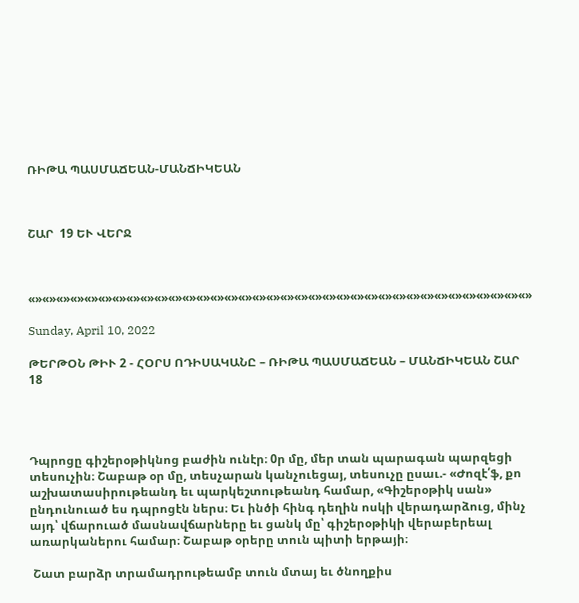ՌԻԹԱ ՊԱՍՄԱՃԵԱՆ-ՄԱՆՃԻԿԵԱՆ



ՇԱՐ  19 ԵՒ ՎԵՐՋ



«»«»«»«»«»«»«»«»«»«»«»«»«»«»«»«»«»«»«»«»«»«»«»«»«»«»«»«»«»«»«»«»«»«»«»«»

Sunday, April 10, 2022

ԹԵՐԹՕՆ ԹԻՒ 2 - ՀՕՐՍ ՈԴԻՍԱԿԱՆԸ – ՌԻԹԱ ՊԱՍՄԱՃԵԱՆ – ՄԱՆՃԻԿԵԱՆ ՇԱՐ 18




Դպրոցը գիշերօթիկնոց բաժին ունէր։ 0ր մը, մեր տան պարագան պարզեցի տեսուչին։ Շաբաթ օր մը, տեսչարան կանչուեցայ, տեսուչը ըսաւ.- «Ժոզէ՛ֆ, քո աշխատասիրութեանդ եւ պարկեշտութեանդ համար, «Գիշերօթիկ սան» ընդունուած ես դպրոցէն ներս։ Եւ ինծի հինգ դեղին ոսկի վերադարձուց, մինչ այդ՝ վճարուած մասնավճարները եւ ցանկ մը՝ գիշերօթիկի վերաբերեալ առարկաներու համար։ Շաբաթ օրերը տուն պիտի երթայի։

 Շատ բարձր տրամադրութեամբ տուն մտայ եւ ծնողքիս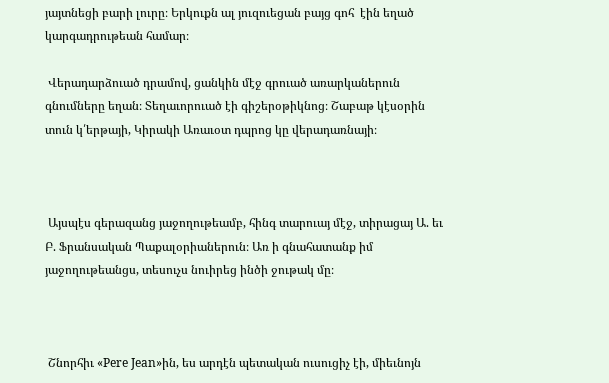յայտնեցի բարի լուրը։ Երկուքն ալ յուզուեցան բայց գոհ  էին եղած կարգադրութեան համար։

 Վերադարձուած դրամով, ցանկին մէջ գրուած առարկաներուն գնումները եղան։ Տեղաւորուած էի գիշերօթիկնոց։ Շաբաթ կէսօրին տուն կ՛երթայի, Կիրակի Առաւօտ դպրոց կը վերադառնայի։



 Այսպէս գերազանց յաջողութեամբ, հինգ տարուայ մէջ, տիրացայ Ա. եւ Բ. Ֆրանսական Պաքալօրիաներուն։ Առ ի գնահատանք իմ յաջողութեանցս, տեսուչս նուիրեց ինծի ջութակ մը։



 Շնորհիւ «Pere Jean»ին, ես արդէն պետական ուսուցիչ էի, միեւնոյն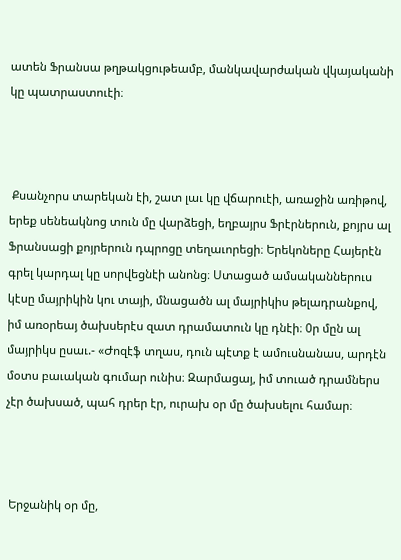ատեն Ֆրանսա թղթակցութեամբ, մանկավարժական վկայականի կը պատրաստուէի։



 Քսանչորս տարեկան էի, շատ լաւ կը վճարուէի, առաջին առիթով, երեք սենեակնոց տուն մը վարձեցի, եղբայրս Ֆրէրներուն, քոյրս ալ Ֆրանսացի քոյրերուն դպրոցը տեղաւորեցի։ Երեկոները Հայերէն գրել կարդալ կը սորվեցնէի անոնց։ Ստացած ամսականներուս կէսը մայրիկին կու տայի, մնացածն ալ մայրիկիս թելադրանքով, իմ առօրեայ ծախսերէս զատ դրամատուն կը դնէի։ 0ր մըն ալ մայրիկս ըսաւ.- «Ժոզէֆ տղաս, դուն պէտք է ամուսնանաս, արդէն մօտս բաւական գումար ունիս։ Զարմացայ, իմ տուած դրամներս չէր ծախսած, պահ դրեր էր, ուրախ օր մը ծախսելու համար։



 Երջանիկ օր մը,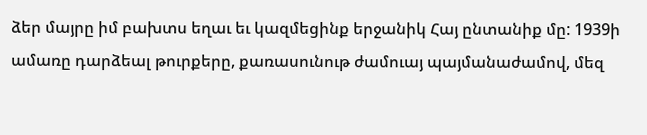ձեր մայրը իմ բախտս եղաւ եւ կազմեցինք երջանիկ Հայ ընտանիք մը: 1939ի ամառը դարձեալ թուրքերը, քառասունութ ժամուայ պայմանաժամով, մեզ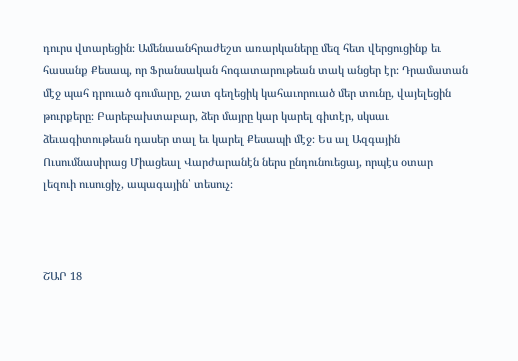դուրս վտարեցին։ Ամենաանհրաժեշտ առարկաները մեզ հետ վերցուցինք եւ հասանք Քեսապ, որ Ֆրանսական հոգատարութեան տակ անցեր էր։ Դրամատան մէջ պահ դրուած գումարը, շատ գեղեցիկ կահաւորուած մեր տունը, վայելեցին թուրքերը։ Բարեբախտաբար, ձեր մայրը կար կարել գիտէր, սկսաւ ձեւագիտութեան դասեր տալ եւ կարել Քեսապի մէջ։ Ես ալ Ազգային Ուսումնասիրաց Միացեալ Վարժարանէն ներս ընդունուեցայ, որպէս օտար լեզուի ուսուցիչ, ապագային՝ տեսուչ։



ՇԱՐ 18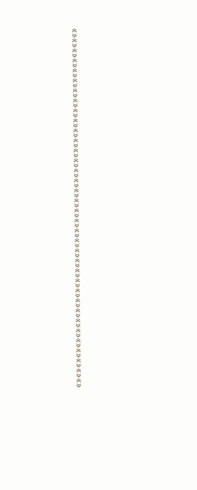«»«»«»«»«»«»«»«»«»«»«»«»«»«»«»«»«»«»«»«»«»«»«»«»«»«»«»«»«»«»«»«»«»«»«»«»